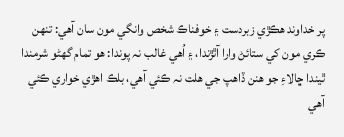پر خداوند هڪڙي زبردست ۽ خوفناڪ شخص وانگي مون سان آهي: تنهن ڪري مون کي ستائڻ وارا آٿڙندا، ۽ اُهي غالب نہ پوندا: هو تمام گهڻو شرمندا ٿيندا ڇالاءِ جو هنن ڏاهپ جي هلت نہ ڪئي آهي، بلڪ اهڙي خواري ڪئي آهي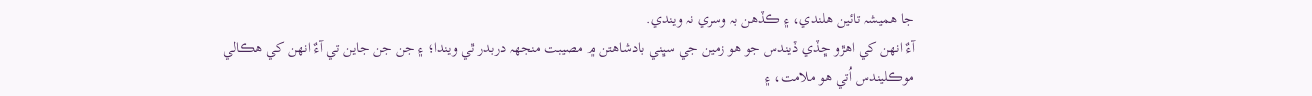جا هميشہ تائين هلندي، ۽ ڪڏهن بہ وسري نہ ويندي.
آءٌ انهن کي اهڙو ڇڏي ڏيندس جو هو زمين جي سڀني بادشاهتن ۾ مصيبت منجهہ دربدر ٿي ويندا؛ ۽ جن جن جاين تي آءٌ انهن کي هڪالي موڪليندس اُتي هو ملامت، ۽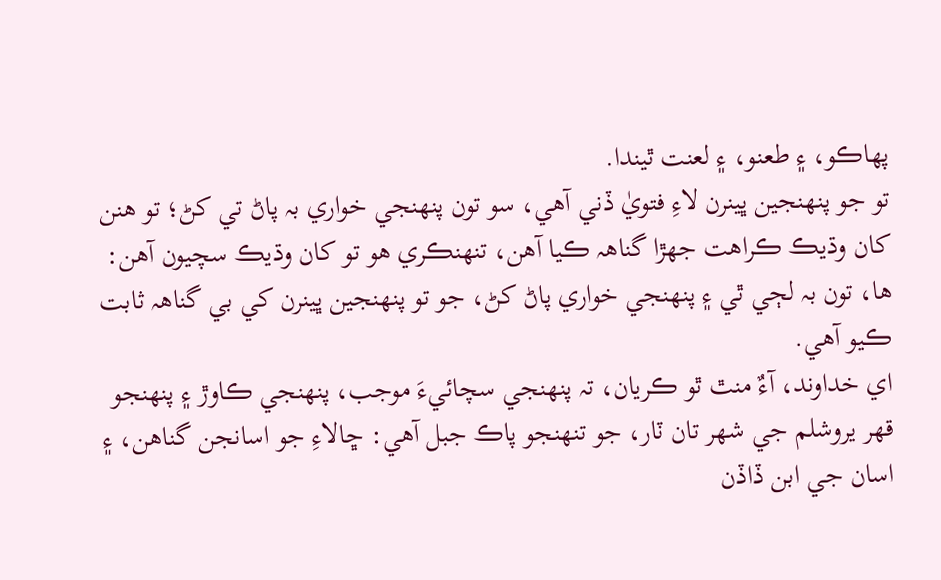پهاڪو، ۽ طعنو، ۽ لعنت ٿيندا.
تو جو پنهنجين ڀينرن لاءِ فتويٰ ڏني آهي، سو تون پنهنجي خواري بہ پاڻ تي کڻ؛ تو هنن کان وڌيڪ ڪراهت جهڙا گناهہ ڪيا آهن، تنهنڪري هو تو کان وڌيڪ سچيون آهن: ها، تون بہ لڄي ٿي ۽ پنهنجي خواري پاڻ کڻ، جو تو پنهنجين ڀينرن کي بي گناهہ ثابت ڪيو آهي.
اي خداوند، آءٌ منٿ ٿو ڪريان، تہ پنهنجي سچائيءَ موجب، پنهنجي ڪاوڙ ۽ پنهنجو قهر يروشلم جي شهر تان ٽار، جو تنهنجو پاڪ جبل آهي: ڇالاءِ جو اسانجن گناهن، ۽ اسان جي ابن ڏاڏن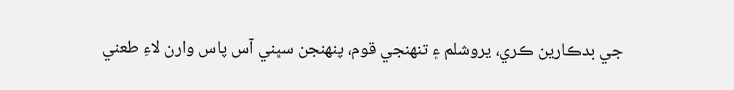جي بدڪارين ڪري، يروشلم ۽ تنهنجي قوم، پنهنجن سڀني آس پاس وارن لاءِ طعني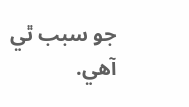جو سبب ٿي آهي.